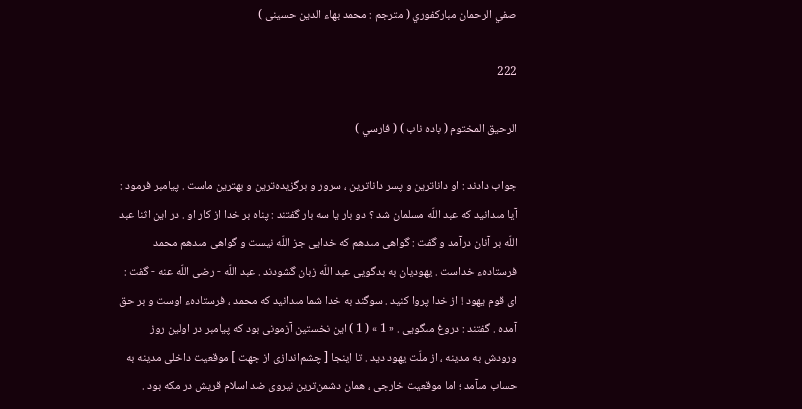صفي الرحمان مباركفوري ( مترجم : محمد بهاء الدين حسينى )

222

الرحيق المختوم ( باده ناب ) ( فارسي )

جواب دادند : او داناترين و پسر داناترين ، سرور و برگزيده‌ترين و بهترين ماست . پيامبر فرمود : آيا مىدانيد كه عبد اللّه مسلمان شد ؟ دو بار يا سه بار گفتند : پناه بر خدا از كار او . در اين اثنا عبد اللّه بر آنان درآمد و گفت : گواهى مىدهم كه خدايى جز اللّه نيست و گواهى مىدهم محمد فرستادهء خداست . يهوديان به بدگويى عبد اللّه زبان گشودند . عبد اللّه - رضى اللّه عنه - گفت : اى قوم يهود ! از خدا پروا كنيد . سوگند به خدا شما مىدانيد كه محمد ، فرستادهء اوست و بر حق آمده . گفتند : دروغ مىگويى . « 1 » ( 1 ) اين نخستين آزمونى بود كه پيامبر در اولين روز ورودش به مدينه ، از ملّت يهود ديد . تا اينجا [ چشم‌اندازى از جهت ] موقعيت داخلى مدينه به حساب مىآمد ؛ اما موقعيت خارجى ، همان دشمن‌ترين نيروى ضد اسلام قريش در مكه بود .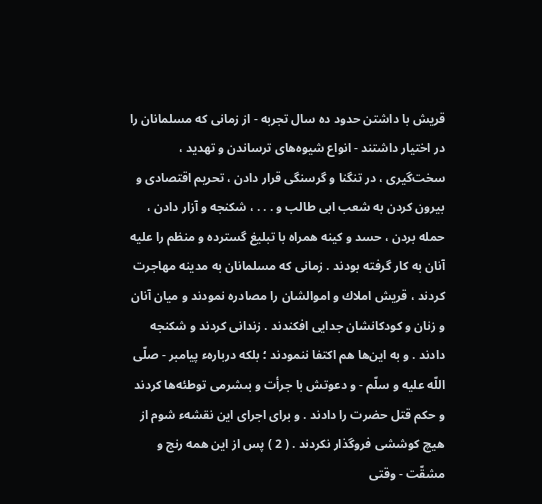قريش با داشتن حدود ده سال تجربه - از زمانى كه مسلمانان را در اختيار داشتند - انواع شيوه‌هاى ترساندن و تهديد ، سخت‌گيرى ، در تنگنا و گرسنگى قرار دادن ، تحريم اقتصادى و بيرون كردن به شعب ابى طالب و . . . ، شكنجه و آزار دادن ، حمله بردن ، حسد و كينه همراه با تبليغ گسترده و منظم را عليه آنان به كار گرفته بودند . زمانى كه مسلمانان به مدينه مهاجرت كردند ، قريش املاك و اموالشان را مصادره نمودند و ميان آنان و زنان و كودكانشان جدايى افكندند . زندانى كردند و شكنجه دادند . و به اين‌ها هم اكتفا ننمودند ؛ بلكه دربارهء پيامبر - صلّى اللّه عليه و سلّم - و دعوتش با جرأت و بىشرمى توطئه‌ها كردند و حكم قتل حضرت را دادند . و براى اجراى اين نقشهء شوم از هيچ كوششى فروگذار نكردند . ( 2 ) پس از اين همه رنج و مشقّت - وقتى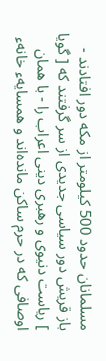مسلمانان حدود 500 كيلومتر از مكه دور افتادند - باز قريش دور سياسى جديدى از سر گرفتند كه [ گويا ] رياست دنيوى و رهبرى دينى اعراب را - با همان اوصافى كه در حرم ساكن مانده‌اند و همسايهء خانهء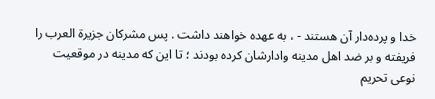خدا و پرده‌دار آن هستند - ، به عهده خواهند داشت . پس مشركان جزيرة العرب را فريفته و بر ضد اهل مدينه وادارشان كرده بودند ؛ تا اين كه مدينه در موقعيت نوعى تحريم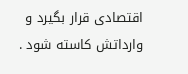اقتصادى قرار بگيرد و وارداتش كاسته شود .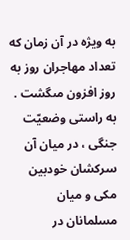به ويژه در آن زمان كه تعداد مهاجران روز به روز افزون مىگشت . به راستى وضعيّت جنگى ، در ميان آن سركشان خودبين مكى و ميان مسلمانان در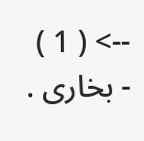--> ( 1 ) - بخارى .